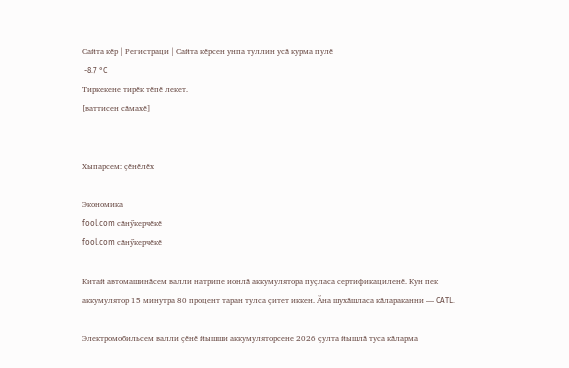Сайта кӗр | Регистраци | Сайта кӗрсен унпа туллин усӑ курма пулӗ
 -8.7 °C
Тиркекене тирӗк тӗпӗ лекет.
[ваттисен сӑмахӗ]


Хыпарсем: ҫӗнӗлӗх

Экономика
fool.com сӑнӳкерчӗкӗ
fool.com сӑнӳкерчӗкӗ

Китай автомашинӑсем валли натрипе ионлӑ аккумулятора пуҫласа сертификациленӗ. Кун пек аккумулятор 15 минутра 80 процент таран тулса ҫитет иккен. Ӑна шухӑшласа кӑлараканни — CATL.

Электромобильсем валли ҫӗнӗ йышши аккумуляторсене 2026 ҫулта йышлӑ туса кӑларма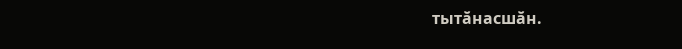тытӑнасшӑн.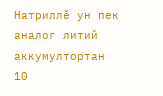Натриллӗ ун пек аналог литий аккумултортан 10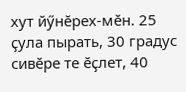хут йӳнӗрех-мӗн. 25 ҫула пырать, 30 градус сивӗре те ӗҫлет, 40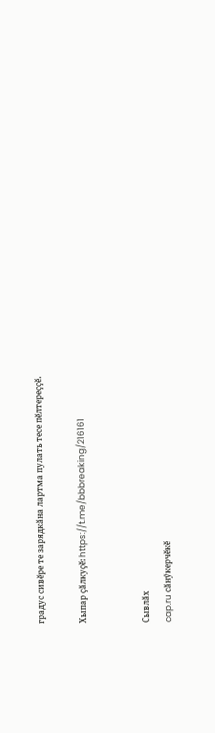градус сивӗре те зарядкӑна лартма пулать тесе пӗлтереҫҫӗ.

Хыпар ҫӑлкуҫӗ: https://t.me/bbbreaking/216161


Сывлӑх
cap.ru сӑнӳкерчӗкӗ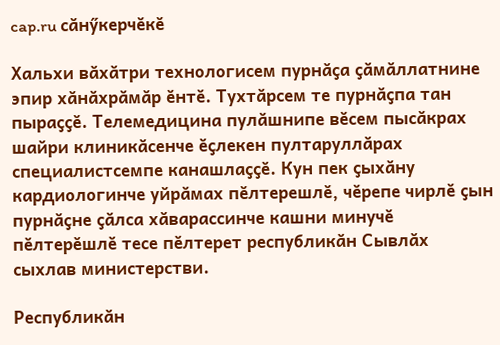cap.ru сӑнӳкерчӗкӗ

Хальхи вӑхӑтри технологисем пурнӑҫа ҫӑмӑллатнине эпир хӑнӑхрӑмӑр ӗнтӗ. Тухтӑрсем те пурнӑҫпа тан пыраҫҫӗ. Телемедицина пулӑшнипе вӗсем пысӑкрах шайри клиникӑсенче ӗҫлекен пултаруллӑрах специалистсемпе канашлаҫҫӗ. Кун пек ҫыхӑну кардиологинче уйрӑмах пӗлтерешлӗ, чӗрепе чирлӗ ҫын пурнӑҫне ҫӑлса хӑварассинче кашни минучӗ пӗлтерӗшлӗ тесе пӗлтерет республикӑн Сывлӑх сыхлав министерстви.

Республикӑн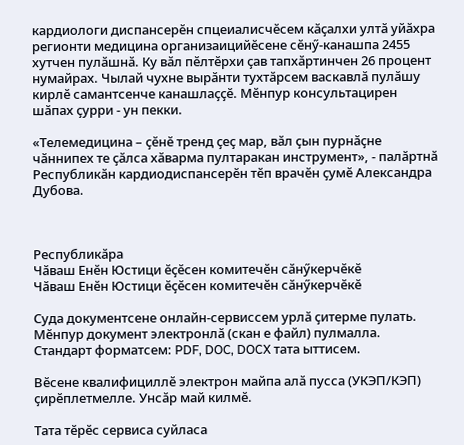кардиологи диспансерӗн спцеиалисчӗсем кӑҫалхи ултӑ уйӑхра регионти медицина организаицийӗсене сӗнӳ-канашпа 2455 хутчен пулӑшнӑ. Ку вӑл пӗлтӗрхи ҫав тапхӑртинчен 26 процент нумайрах. Чылай чухне вырӑнти тухтӑрсем васкавлӑ пулӑшу кирлӗ самантсенче канашлаҫҫӗ. Мӗнпур консультацирен шӑпах ҫурри - ун пекки.

«Телемедицина – ҫӗнӗ тренд ҫеҫ мар, вӑл ҫын пурнӑҫне чӑннипех те ҫӑлса хӑварма пултаракан инструмент», - палӑртнӑ Республикӑн кардиодиспансерӗн тӗп врачӗн ҫумӗ Александра Дубова.



Республикӑра
Чӑваш Енӗн Юстици ӗҫӗсен комитечӗн сӑнӳкерчӗкӗ
Чӑваш Енӗн Юстици ӗҫӗсен комитечӗн сӑнӳкерчӗкӗ

Суда документсене онлайн-сервиссем урлӑ ҫитерме пулать. Мӗнпур документ электронлӑ (скан е файл) пулмалла. Стандарт форматсем: PDF, DOC, DOCX тата ыттисем.

Вӗсене квалифициллӗ электрон майпа алӑ пусса (УКЭП/КЭП) ҫирӗплетмелле. Унсӑр май килмӗ.

Тата тӗрӗс сервиса суйласа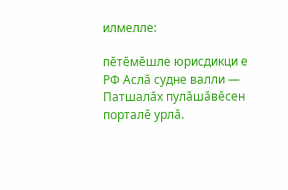илмелле:

пӗтӗмӗшле юрисдикци е РФ Аслӑ судне валли — Патшалӑх пулӑшӑвӗсен порталӗ урлӑ.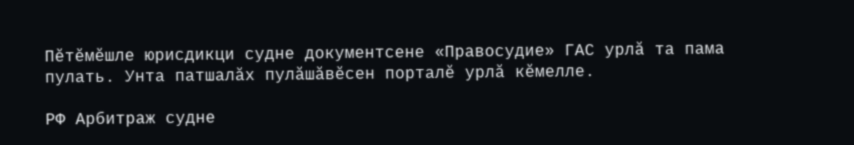Пӗтӗмӗшле юрисдикци судне документсене «Правосудие» ГАС урлӑ та пама пулать. Унта патшалӑх пулӑшӑвӗсен порталӗ урлӑ кӗмелле.

РФ Арбитраж судне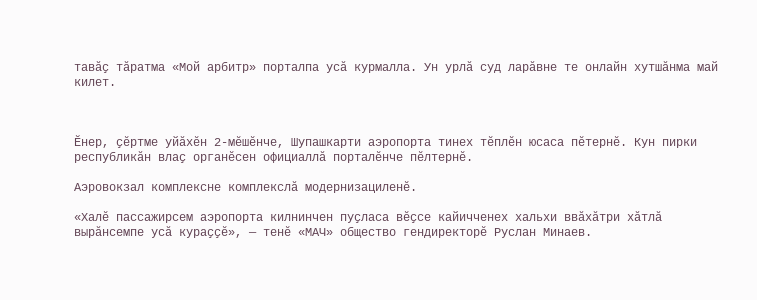тавӑҫ тӑратма «Мой арбитр» порталпа усӑ курмалла. Ун урлӑ суд ларӑвне те онлайн хутшӑнма май килет.



Ӗнер, ҫӗртме уйӑхӗн 2-мӗшӗнче, Шупашкарти аэропорта тинех тӗплӗн юсаса пӗтернӗ. Кун пирки республикӑн влаҫ органӗсен официаллӑ порталӗнче пӗлтернӗ.

Аэровокзал комплексне комплекслӑ модернизациленӗ.

«Халӗ пассажирсем аэропорта килнинчен пуҫласа вӗҫсе кайичченех хальхи ввӑхӑтри хӑтлӑ вырӑнсемпе усӑ кураҫҫӗ», — тенӗ «МАЧ» общество гендиректорӗ Руслан Минаев.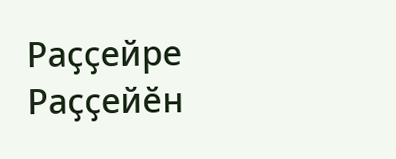Раҫҫейре
Раҫҫейӗн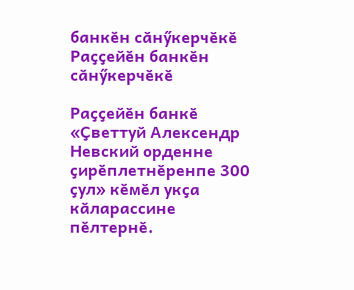банкӗн сӑнӳкерчӗкӗ
Раҫҫейӗн банкӗн сӑнӳкерчӗкӗ

Раҫҫейӗн банкӗ «Ҫветтуй Алексендр Невский орденне ҫирӗплетнӗренпе 300 ҫул» кӗмӗл укҫа кӑларассине пӗлтернӗ.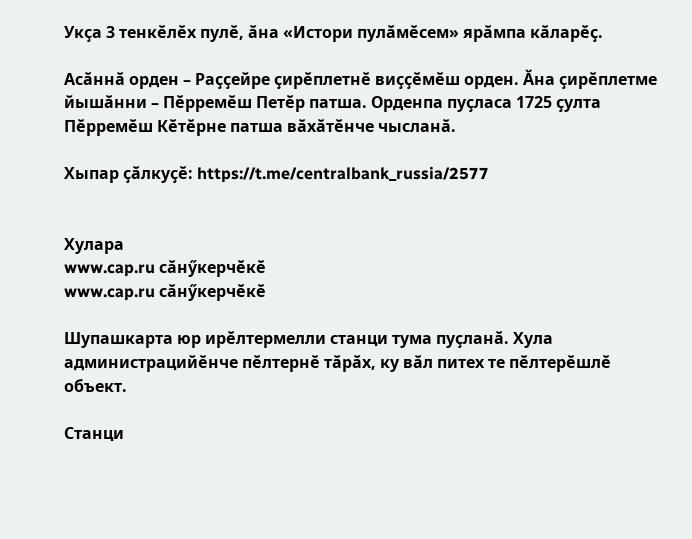Укҫа 3 тенкӗлӗх пулӗ, ӑна «Истори пулӑмӗсем» ярӑмпа кӑларӗҫ.

Асӑннӑ орден – Раҫҫейре ҫирӗплетнӗ виҫҫӗмӗш орден. Ӑна ҫирӗплетме йышӑнни – Пӗрремӗш Петӗр патша. Орденпа пуҫласа 1725 ҫулта Пӗрремӗш Кӗтӗрне патша вӑхӑтӗнче чысланӑ.

Хыпар ҫӑлкуҫӗ: https://t.me/centralbank_russia/2577


Хулара
www.cap.ru сӑнӳкерчӗкӗ
www.cap.ru сӑнӳкерчӗкӗ

Шупашкарта юр ирӗлтермелли станци тума пуҫланӑ. Хула администрацийӗнче пӗлтернӗ тӑрӑх, ку вӑл питех те пӗлтерӗшлӗ объект.

Станци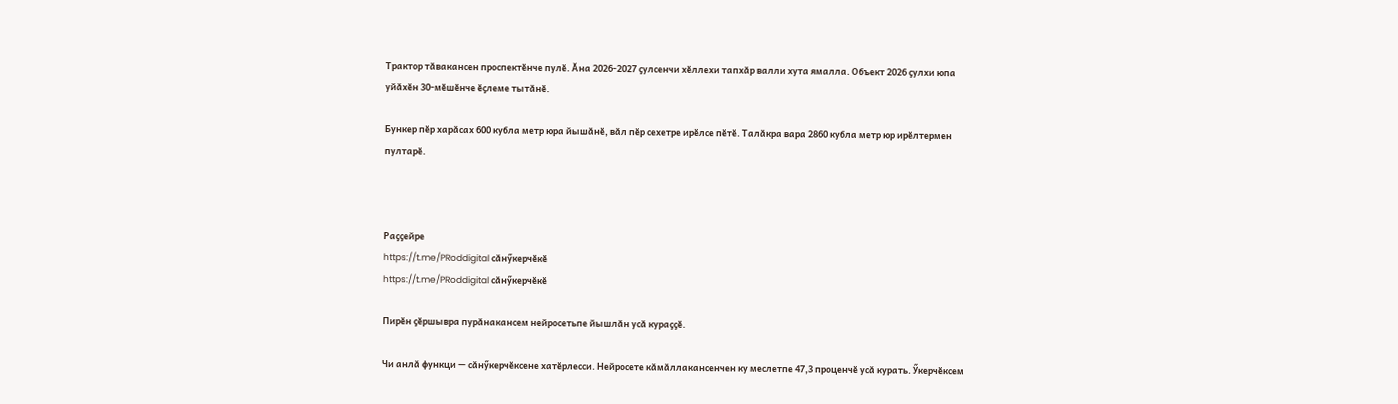Трактор тӑвакансен проспектӗнче пулӗ. Ӑна 2026-2027 ҫулсенчи хӗллехи тапхӑр валли хута ямалла. Объект 2026 ҫулхи юпа уйӑхӗн 30-мӗшӗнче ӗҫлеме тытӑнӗ.

Бункер пӗр харӑсах 600 кубла метр юра йышӑнӗ, вӑл пӗр сехетре ирӗлсе пӗтӗ. Талӑкра вара 2860 кубла метр юр ирӗлтермен пултарӗ.



Раҫҫейре
https://t.me/PRoddigital сӑнӳкерчӗкӗ
https://t.me/PRoddigital сӑнӳкерчӗкӗ

Пирӗн ҫӗршывра пурӑнакансем нейросетьпе йышлӑн усӑ кураҫҫӗ.

Чи анлӑ функци — сӑнӳкерчӗксене хатӗрлесси. Нейросете кӑмӑллакансенчен ку меслетпе 47,3 проценчӗ усӑ курать. Ӳкерчӗксем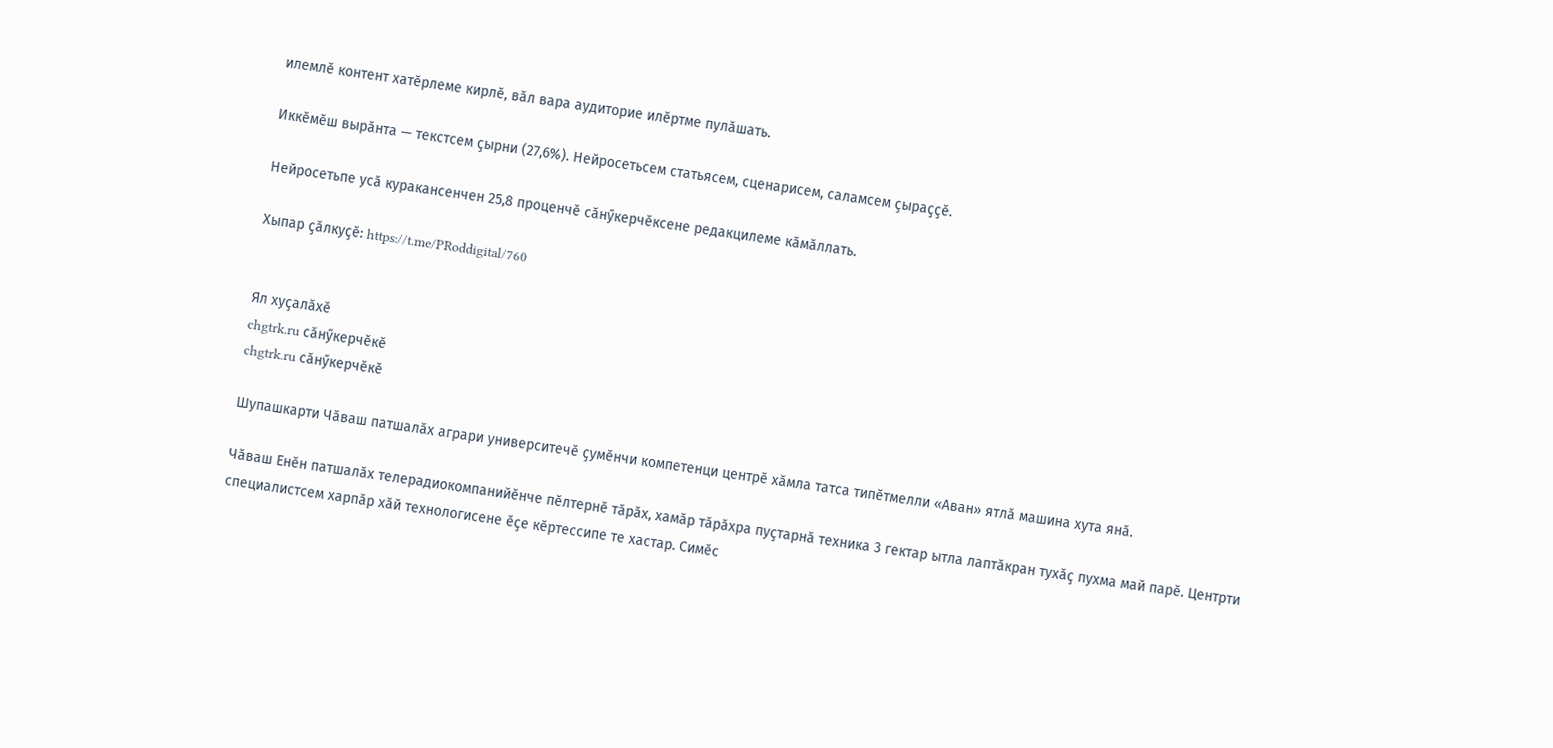илемлӗ контент хатӗрлеме кирлӗ, вӑл вара аудиторие илӗртме пулӑшать.

Иккӗмӗш вырӑнта — текстсем ҫырни (27,6%). Нейросетьсем статьясем, сценарисем, саламсем ҫыраҫҫӗ.

Нейросетьпе усӑ куракансенчен 25,8 проценчӗ сӑнӳкерчӗксене редакцилеме кӑмӑллать.

Хыпар ҫӑлкуҫӗ: https://t.me/PRoddigital/760


Ял хуҫалӑхӗ
chgtrk.ru сӑнӳкерчӗкӗ
chgtrk.ru сӑнӳкерчӗкӗ

Шупашкарти Чӑваш патшалӑх аграри университечӗ ҫумӗнчи компетенци центрӗ хӑмла татса типӗтмелли «Аван» ятлӑ машина хута янӑ.

Чӑваш Енӗн патшалӑх телерадиокомпанийӗнче пӗлтернӗ тӑрӑх, хамӑр тӑрӑхра пуҫтарнӑ техника 3 гектар ытла лаптӑкран тухӑҫ пухма май парӗ. Центрти специалистсем харпӑр хӑй технологисене ӗҫе кӗртессипе те хастар. Симӗс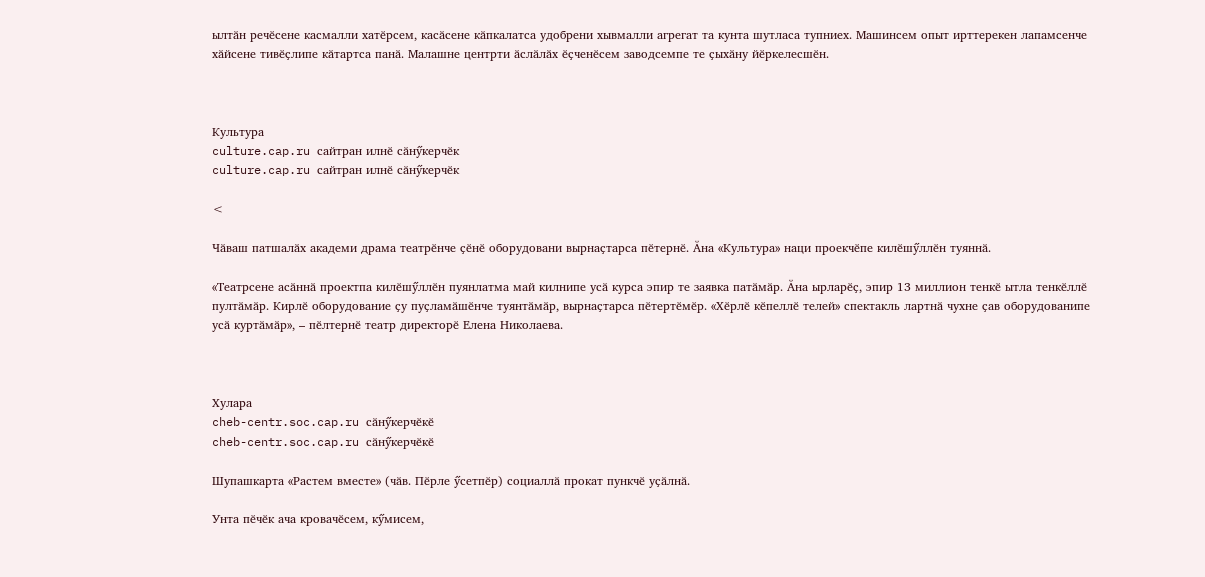ылтӑн речӗсене касмалли хатӗрсем, касӑсене кӑпкалатса удобрени хывмалли агрегат та кунта шутласа тупниех. Машинсем опыт ирттерекен лапамсенче хӑйсене тивӗҫлипе кӑтартса панӑ. Малашне центрти ӑслӑлӑх ӗҫченӗсем заводсемпе те ҫыхӑну йӗркелесшӗн.



Культура
culture.cap.ru сайтран илнӗ сӑнӳкерчӗк
culture.cap.ru сайтран илнӗ сӑнӳкерчӗк

<

Чӑваш патшалӑх академи драма театрӗнче ҫӗнӗ оборудовани вырнаҫтарса пӗтернӗ. Ӑна «Культура» наци проекчӗпе килӗшӳллӗн туяннӑ.

«Театрсене асӑннӑ проектпа килӗшӳллӗн пуянлатма май килнипе усӑ курса эпир те заявка патӑмӑр. Ӑна ырларӗҫ, эпир 13 миллион тенкӗ ытла тенкӗллӗ пултӑмӑр. Кирлӗ оборудование ҫу пуҫламӑшӗнче туянтӑмӑр, вырнаҫтарса пӗтертӗмӗр. «Хӗрлӗ кӗпеллӗ телей» спектакль лартнӑ чухне ҫав оборудованипе усӑ куртӑмӑр», – пӗлтернӗ театр директорӗ Елена Николаева.



Хулара
cheb-centr.soc.cap.ru сӑнӳкерчӗкӗ
cheb-centr.soc.cap.ru сӑнӳкерчӗкӗ

Шупашкарта «Растем вместе» (чӑв. Пӗрле ӳсетпӗр) социаллӑ прокат пункчӗ уҫӑлнӑ.

Унта пӗчӗк ача кровачӗсем, кӳмисем,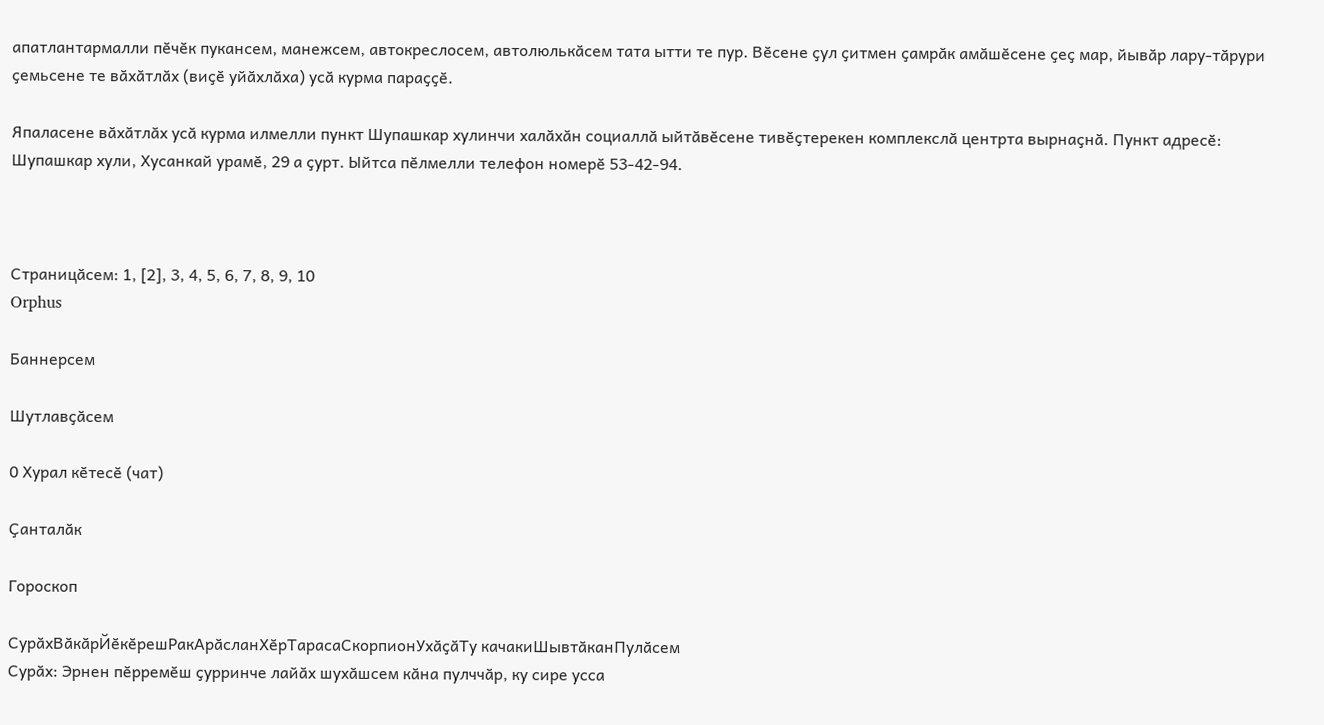апатлантармалли пӗчӗк пукансем, манежсем, автокреслосем, автолюлькӑсем тата ытти те пур. Вӗсене ҫул ҫитмен ҫамрӑк амӑшӗсене ҫеҫ мар, йывӑр лару-тӑрури ҫемьсене те вӑхӑтлӑх (виҫӗ уйӑхлӑха) усӑ курма параҫҫӗ.

Япаласене вӑхӑтлӑх усӑ курма илмелли пункт Шупашкар хулинчи халӑхӑн социаллӑ ыйтӑвӗсене тивӗҫтерекен комплекслӑ центрта вырнаҫнӑ. Пункт адресӗ: Шупашкар хули, Хусанкай урамӗ, 29 а ҫурт. Ыйтса пӗлмелли телефон номерӗ 53-42-94.



Страницӑсем: 1, [2], 3, 4, 5, 6, 7, 8, 9, 10
Orphus

Баннерсем

Шутлавҫӑсем

0 Хурал кӗтесӗ (чат)

Ҫанталӑк

Гороскоп

СурӑхВӑкӑрЙӗкӗрешРакАрӑсланХӗрТарасаСкорпионУхӑҫӑТу качакиШывтӑканПулӑсем
Сурӑх: Эрнен пӗрремӗш ҫурринче лайӑх шухӑшсем кӑна пулччӑр, ку сире усса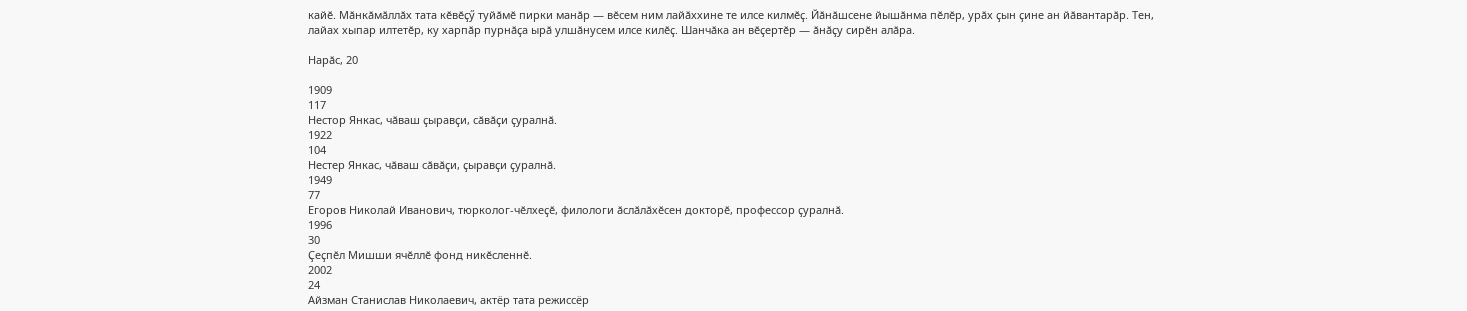кайӗ. Мӑнкӑмӑллӑх тата кӗвӗҫӳ туйӑмӗ пирки манӑр — вӗсем ним лайӑххине те илсе килмӗҫ. Йӑнӑшсене йышӑнма пӗлӗр, урӑх ҫын ҫине ан йӑвантарӑр. Тен, лайах хыпар илтетӗр, ку харпӑр пурнӑҫа ырӑ улшӑнусем илсе килӗҫ. Шанчӑка ан вӗҫертӗр — ӑнӑҫу сирӗн алӑра.

Нарӑс, 20

1909
117
Нестор Янкас, чӑваш ҫыравҫи, сӑвӑҫи ҫуралнӑ.
1922
104
Нестер Янкас, чӑваш сӑвӑҫи, ҫыравҫи ҫуралнӑ.
1949
77
Егоров Николай Иванович, тюрколог-чӗлхеҫӗ, филологи ӑслӑлӑхӗсен докторӗ, профессор ҫуралнӑ.
1996
30
Ҫеҫпӗл Мишши ячӗллӗ фонд никӗсленнӗ.
2002
24
Айзман Станислав Николаевич, актёр тата режиссёр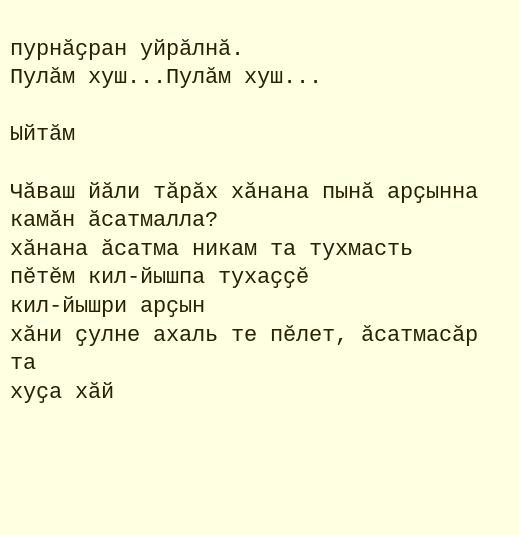пурнӑҫран уйрӑлнӑ.
Пулӑм хуш...Пулӑм хуш...

Ыйтӑм

Чӑваш йӑли тӑрӑх хӑнана пынӑ арҫынна камӑн ӑсатмалла?
хӑнана ӑсатма никам та тухмасть
пӗтӗм кил-йышпа тухаҫҫӗ
кил-йышри арҫын
хӑни ҫулне ахаль те пӗлет, ӑсатмасӑр та
хуҫа хӑй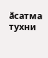ӑсатма тухни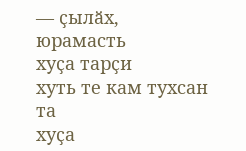— ҫылӑх, юрамасть
хуҫа тарҫи
хуть те кам тухсан та
хуҫа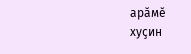арӑмӗ
хуҫин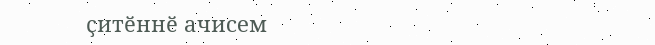ҫитӗннӗ ачисем